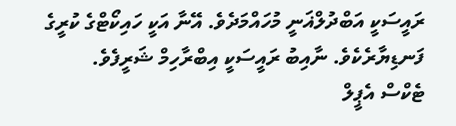ރައީސަކީ އަބްދުލްޣަނީ މުހައްމަދެވެ. އޭނާ އަކީ ހައިކޯޓްގެ ކުރީގެ ފަނޑިޔާރެކެވެ. ނާއިބު ރައީސަކީ އިބްރާހިމް ޝަރީފެވެ.
ޓެކްސް އެޕީލް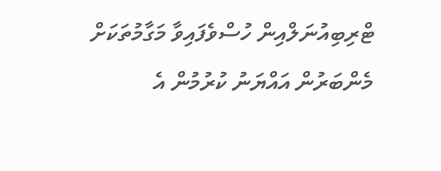ޓްރިބިއުނަލްއިން ހުސްވެފައިވާ މަގާމުތަކަށް މެންބަރުން އައްޔަނު ކުރުމުން އެ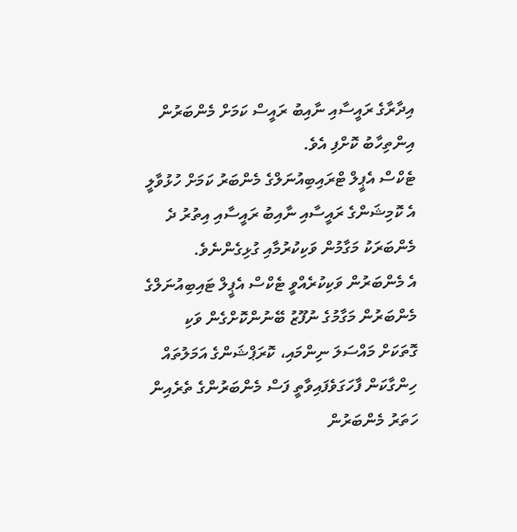އިދާރާގެ ރައީސާއި ނާއިބު ރައީސް ކަމަށް މެންބަރުން އިންތިހާބު ކޮށްފި އެވެ.
ޓެކްސް އެޕީލް ޓްރައިބިއުނަލްގެ މެންބަރު ކަމަށް ހުޅުވާލީ އެ ކޮމިޝަންގެ ރައީސާއި ނާއިބު ރައީސާއި އިތުރު ދެ މެންބަރަކު މަގާމުން ވަކިކުރުމާއި ގުޅިގެންނެވެ.
އެ މެންބަރުން ވަކިކުރެއްވީ ޓެކްސް އެޕީލް ޓައިބިއުނަލްގެ މެންބަރުން މަގާމުގެ ނުފޫޒު ބޭނުންކޮށްގެން ވަކި ގޮތަކަށް މައްސަލަ ނިންމައި، ކޮރަޕްޝަންގެ އަމަލުތައް ހިންގާކަން ފާހަގަވެފައިވާތީ ފަސް މެންބަރުންގެ ތެރެއިން ހަތަރު މެންބަރުން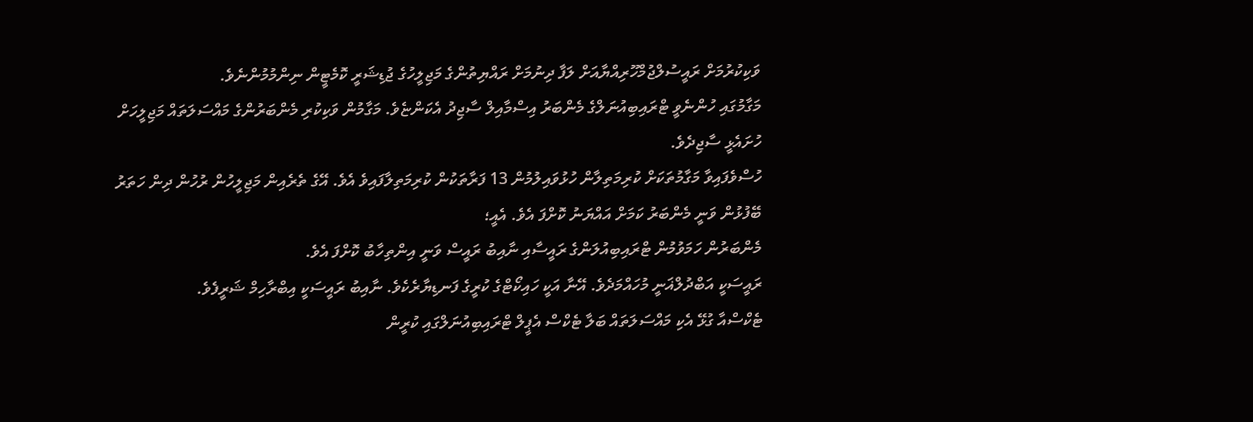ވަކިކުރުމަށް ރައީސުލްޖުމްހޫރިއްޔާއަށް ލަފާ ދިނުމަށް ރައްޔިތުންގެ މަޖިލީހުގެ ޖުޑިޝަރީ ކޮމެޓީން ނިންމުމުންނެވެ.
މަގާމުގައި ހުންނެވީ ޓްރައިބިއުނަލްގެ މެންބަރު އިސްމާއިލް ސާޖިދު އެކަންޏެވެ. މަގާމުން ވަކިކުރި މެންބަރުންގެ މައްސަލަތައް މަޖިލީހަށް ހުށައެޅީ ސާޖިދެވެ.
ހުސްވެފައިވާ މަގާމުތަކަށް ކުރިމަތިލާން ހުޅުވައިލުމުން 13 ފަރާތަކުން ކުރިމަތިލާފައިވެ އެވެ. އޭގެ ތެރެއިން މަޖިލީހުން ރުހުން ދިން ހަތަރު ބޭފުޅުން ވަނީ މެންބަރު ކަމަށް އައްޔަނު ކޮށްފަ އެވެ. އެއީ؛
މެންބަރުން ހަމަވުމުން ޓްރައިބިއުލަންގެ ރައީސާއި ނާއިބު ރައީސް ވަނީ އިންތިހާބު ކޮށްފަ އެވެ.
ރައީސަކީ އަބްދުލްޣަނީ މުހައްމަދެވެ. އޭނާ އަކީ ހައިކޯޓްގެ ކުރީގެ ފަނޑިޔާރެކެވެ. ނާއިބު ރައީސަކީ އިބްރާހިމް ޝަރީފެވެ.
ޓެކްސްއާ ގުޅޭ އެކި މައްސަލަތައް ބަލާ ޓެކްސް އެޕީލް ޓްރައިބިއުނަލްގައި ކުރީން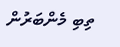ތިބި މެންބަރުން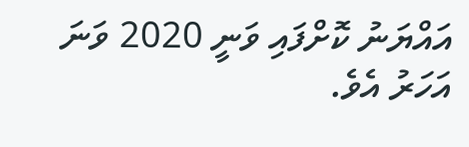އައްޔަނު ކޮށްފައި ވަނީ 2020 ވަނަ އަހަރު އެވެ.